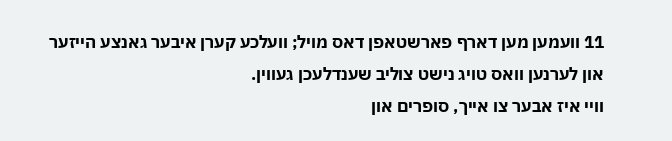11 וועמען מען דארף פארשטאפן דאס מויל; וועלכע קערן איבער גאנצע הייזער און לערנען וואס טויג נישט צוליב שענדלעכן געווין.
וויי איז אבער צו אייך, סופרים און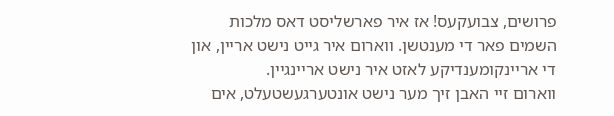פרושים, צבועקעס! אז איר פארשליסט דאס מלכות השמים פאר די מענטשן. ווארום איר גייט נישט אריין, און די אריינקומענדיקע לאזט איר נישט אריינגיין.
ווארום זיי האבן זיך מער נישט אונטערגעשטעלט, אים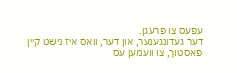עפעס צו פרעגן.
דער געדונגענער, און דער, וואס איז נישט קיין פאסטוך, צו וועמען עס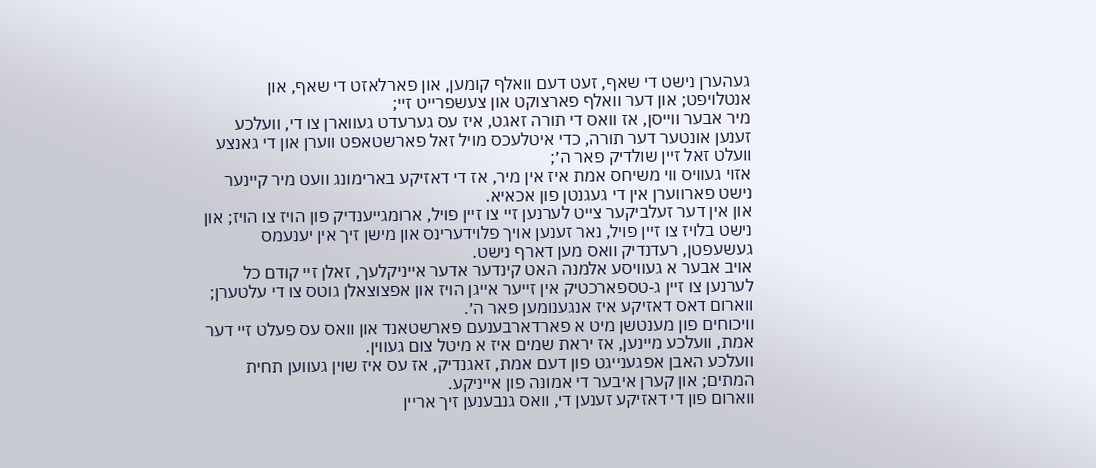געהערן נישט די שאף, זעט דעם וואלף קומען, און פארלאזט די שאף, און אנטלויפט; און דער וואלף פארצוקט און צעשפרייט זיי;
מיר אבער ווייסן, אז וואס די תורה זאגט, איז עס גערעדט געווארן צו די, וועלכע זענען אונטער דער תורה, כדי איטלעכס מויל זאל פארשטאפט ווערן און די גאנצע וועלט זאל זיין שולדיק פאר ה׳;
אזוי געוויס ווי משיחס אמת איז אין מיר, אז די דאזיקע בארימונג וועט מיר קיינער נישט פארווערן אין די געגנטן פון אכאיא.
און אין דער זעלביקער צייט לערנען זיי צו זיין פויל, ארומגייענדיק פון הויז צו הויז; און נישט בלויז צו זיין פויל, נאר זענען אויך פלוידערינס און מישן זיך אין יענעמס געשעפטן, רעדנדיק וואס מען דארף נישט.
אויב אבער א געוויסע אלמנה האט קינדער אדער אייניקלעך, זאלן זיי קודם כל לערנען צו זיין ג‑טספארכטיק אין זייער אייגן הויז און אפצוצאלן גוטס צו די עלטערן; ווארום דאס דאזיקע איז אנגענומען פאר ה׳.
וויכוחים פון מענטשן מיט א פארדארבענעם פארשטאנד און וואס עס פעלט זיי דער אמת, וועלכע מיינען, אז יראת שמים איז א מיטל צום געווין.
וועלכע האבן אפגענייגט פון דעם אמת, זאגנדיק, אז עס איז שוין געווען תחית המתים; און קערן איבער די אמונה פון אייניקע.
ווארום פון די דאזיקע זענען די, וואס גנבענען זיך אריין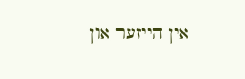אין הייזער און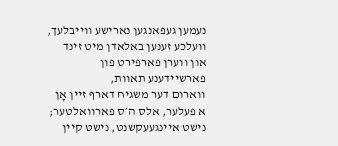נעמען געפאנגען נארישע ווייבלעך, וועלכע זענען באלאדן מיט זינד און ווערן פארפירט פון פארשיידענע תאוות,
ווארום דער משגיח דארף זיין אָן א פעלער, אלס ה׳ס פארוואלטער; נישט איינגעעקשנט, נישט קיין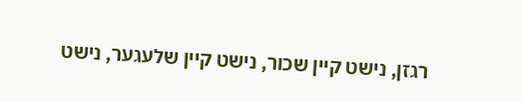רגזן, נישט קיין שכור, נישט קיין שלעגער, נישט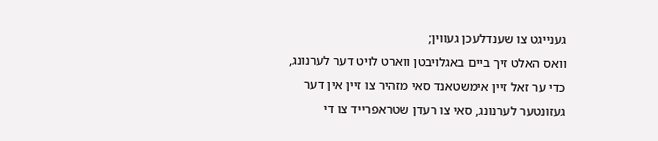גענייגט צו שענדלעכן געווין;
וואס האלט זיך ביים באגלויבטן ווארט לויט דער לערנונג, כדי ער זאל זיין אימשטאנד סאי מזהיר צו זיין אין דער געזונטער לערנונג, סאי צו רעדן שטראפרייד צו די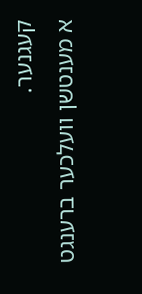קעגנער.
א מענטשן וועלכער ברענגט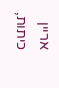אריין כיתות,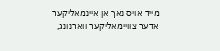מייד אויס נאך אן איינמאליקער אדער צוויימאליקער ווארנונג,